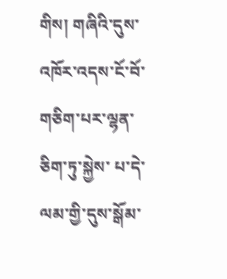གིས། གཞིའི་དུས་འཁོར་འདས་ངོ་བོ་གཅིག་པར་ལྷན་ཅིག་ཏུ་སྐྱེས་ པ་དེ་ལམ་གྱི་དུས་སྒོམ་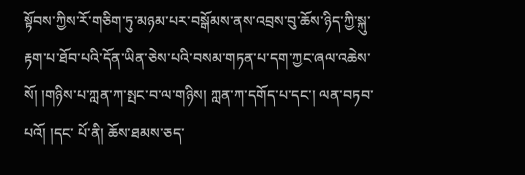སྟོབས་ཀྱིས་རོ་གཅིག་ཏུ་མཉམ་པར་བསྒོམས་ནས་འབྲས་བུ་ཆོས་ཉིད་ཀྱི་སྐུ་རྟག་པ་ཐོབ་པའི་དོན་ཡིན་ཅེས་པའི་བསམ་གཏན་པ་དག་ཀྱང་ཞལ་འཆེས་སོ། །གཉིས་པ་ཀླན་ཀ་སྤང་བ་ལ་གཉིས། ཀླན་ཀ་དགོད་པ་དང་། ལན་བཏབ་པའོ། །དང་ པོ་ནི། ཆོས་ཐམས་ཅད་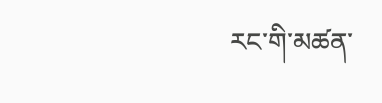རང་གི་མཚན་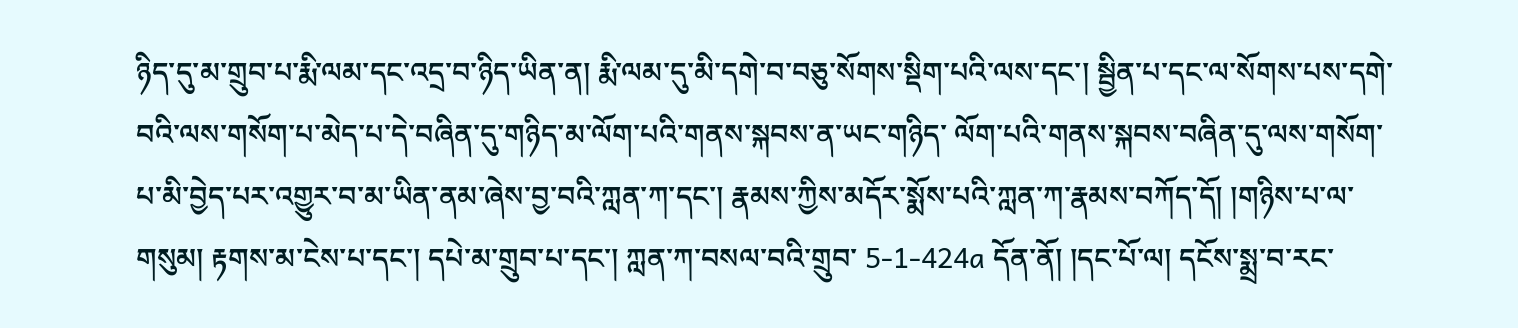ཉིད་དུ་མ་གྲུབ་པ་རྨི་ལམ་དང་འདྲ་བ་ཉིད་ཡིན་ན། རྨི་ལམ་དུ་མི་དགེ་བ་བཅུ་སོགས་སྡིག་པའི་ལས་དང་། སྦྱིན་པ་དང་ལ་སོགས་པས་དགེ་བའི་ལས་གསོག་པ་མེད་པ་དེ་བཞིན་དུ་གཉིད་མ་ལོག་པའི་གནས་སྐབས་ན་ཡང་གཉིད་ ལོག་པའི་གནས་སྐབས་བཞིན་དུ་ལས་གསོག་པ་མི་བྱེད་པར་འགྱུར་བ་མ་ཡིན་ནམ་ཞེས་བྱ་བའི་ཀླན་ཀ་དང་། རྣམས་ཀྱིས་མདོར་སྨོས་པའི་ཀླན་ཀ་རྣམས་བཀོད་དོ། །གཉིས་པ་ལ་གསུམ། རྟགས་མ་ངེས་པ་དང་། དཔེ་མ་གྲུབ་པ་དང་། ཀླན་ཀ་བསལ་བའི་གྲུབ་ 5-1-424a དོན་ནོ། །དང་པོ་ལ། དངོས་སྨྲ་བ་རང་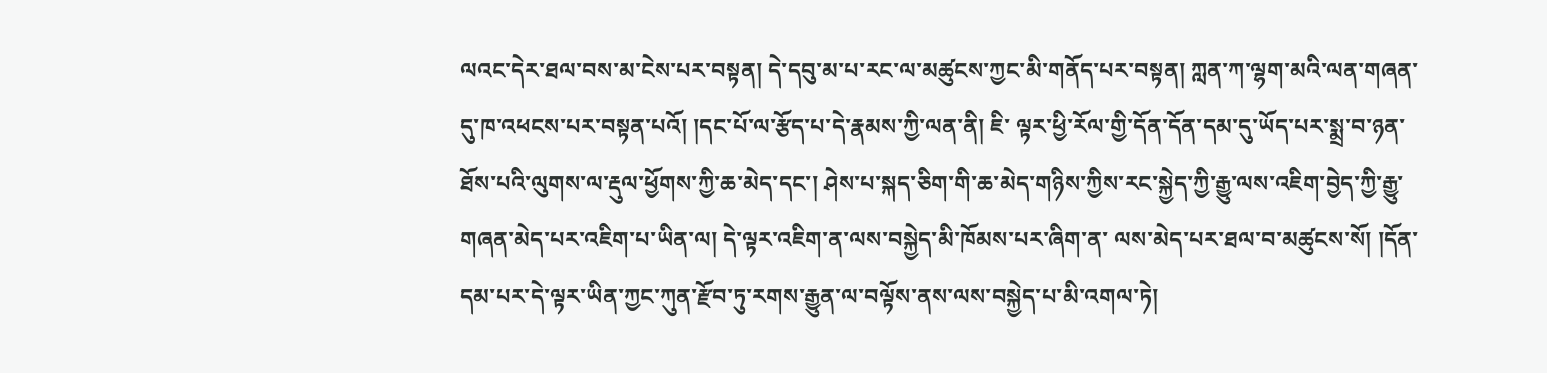ལའང་དེར་ཐལ་བས་མ་ངེས་པར་བསྟན། དེ་དབུ་མ་པ་རང་ལ་མཚུངས་ཀྱང་མི་གནོད་པར་བསྟན། ཀླན་ཀ་ལྷག་མའི་ལན་གཞན་དུ་ཁ་འཕངས་པར་བསྟན་པའོ། །དང་པོ་ལ་རྩོད་པ་དེ་རྣམས་ཀྱི་ལན་ནི། ཇི་ ལྟར་ཕྱི་རོལ་གྱི་དོན་དོན་དམ་དུ་ཡོད་པར་སྨྲ་བ་ཉན་ཐོས་པའི་ལུགས་ལ་རྡུལ་ཕྱོགས་ཀྱི་ཆ་མེད་དང་། ཤེས་པ་སྐད་ཅིག་གི་ཆ་མེད་གཉིས་ཀྱིས་རང་སྐྱེད་ཀྱི་རྒྱུ་ལས་འཇིག་བྱེད་ཀྱི་རྒྱུ་གཞན་མེད་པར་འཇིག་པ་ཡིན་ལ། དེ་ལྟར་འཇིག་ན་ལས་བསྐྱེད་མི་ཁོམས་པར་ཞིག་ན་ ལས་མེད་པར་ཐལ་བ་མཚུངས་སོ། །དོན་དམ་པར་དེ་ལྟར་ཡིན་ཀྱང་ཀུན་རྫོབ་ཏུ་རགས་རྒྱུན་ལ་བལྟོས་ནས་ལས་བསྐྱེད་པ་མི་འགལ་ཏེ།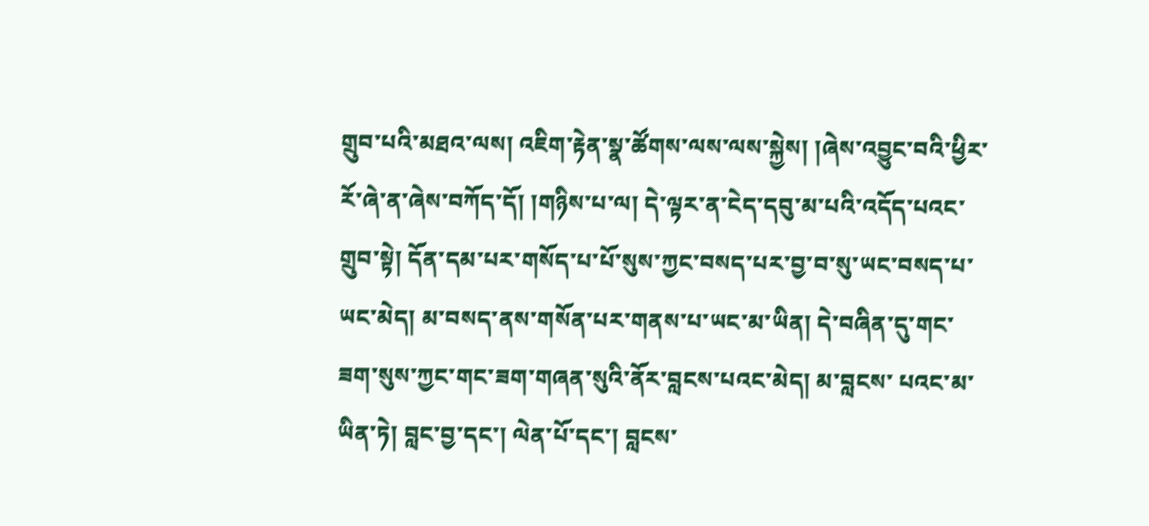གྲུབ་པའི་མཐའ་ལས། འཇིག་རྟེན་སྣ་ཚོགས་ལས་ལས་སྐྱེས། །ཞེས་འབྱུང་བའི་ཕྱིར་རོ་ཞེ་ན་ཞེས་བཀོད་དོ། །གཉིས་པ་ལ། དེ་ལྟར་ན་ངེད་དབུ་མ་པའི་འདོད་པའང་གྲུབ་སྟེ། དོན་དམ་པར་གསོད་པ་པོ་སུས་ཀྱང་བསད་པར་བྱ་བ་སུ་ཡང་བསད་པ་ཡང་མེད། མ་བསད་ནས་གསོན་པར་གནས་པ་ཡང་མ་ཡིན། དེ་བཞིན་དུ་གང་ཟག་སུས་ཀྱང་གང་ཟག་གཞན་སུའི་ནོར་བླངས་པའང་མེད། མ་བླངས་ པའང་མ་ཡིན་ཏེ། བླང་བྱ་དང་། ལེན་པོ་དང་། བླངས་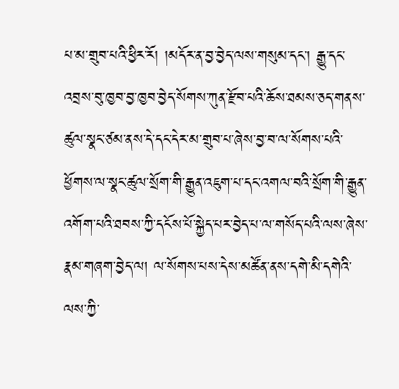པ་མ་གྲུབ་པའི་ཕྱིར་རོ། །མདོར་ན་བྱ་བྱེད་ལས་གསུམ་དང་། རྒྱུ་དང་འབྲས་བུ་ཁྱབ་བྱ་ཁྱབ་བྱེད་སོགས་ཀུན་རྫོབ་པའི་ཆོས་ཐམས་ཅད་གནས་ཚུལ་སྣང་ཙམ་ནས་དེ་དང་དེར་མ་གྲུབ་པ་ཞེས་བྱ་བ་ལ་སོགས་པའི་ ཕྱོགས་ལ་སྣང་ཚུལ་སྲོག་གི་རྒྱུན་འཇུག་པ་དང་འགལ་བའི་སྲོག་གི་རྒྱུན་འགོག་པའི་ཐབས་ཀྱི་དངོས་པོ་སྐྱེད་པར་བྱེད་པ་ལ་གསོད་པའི་ལས་ཞེས་རྣམ་གཞག་བྱེད་ལ། ལ་སོགས་པས་དེས་མཚོན་ནས་དགེ་མི་དགེའི་ལས་ཀྱི་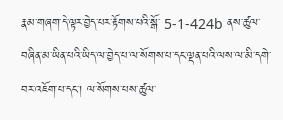རྣམ་གཞག་དེ་ལྟར་བྱེད་པར་རྟོགས་པའི་སྒོ་ 5-1-424b ནས་ཚུལ་བཞིན་མ་ཡིན་པའི་ཡིད་ལ་བྱེད་པ་ལ་སོགས་པ་དང་ལྡན་པའི་ལས་ལ་མི་དགེ་བར་འཇོག་པ་དང་། ལ་སོགས་པས་ཚུལ་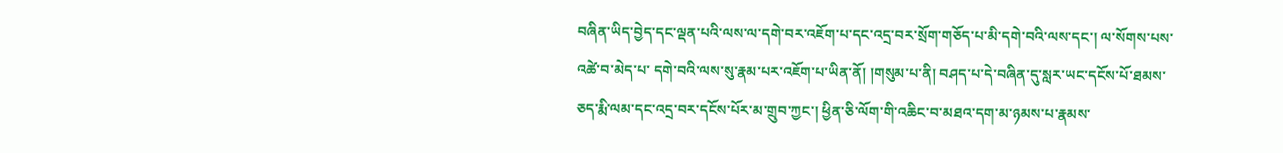བཞིན་ཡིད་བྱེད་དང་ལྡན་པའི་ལས་ལ་དགེ་བར་འཇོག་པ་དང་འདྲ་བར་སྲོག་གཅོད་པ་མི་དགེ་བའི་ལས་དང་། ལ་སོགས་པས་འཚེ་བ་མེད་པ་ དགེ་བའི་ལས་སུ་རྣམ་པར་འཇོག་པ་ཡིན་ནོ། །གསུམ་པ་ནི། བཤད་པ་དེ་བཞིན་དུ་སླར་ཡང་དངོས་པོ་ཐམས་ཅད་རྨི་ལམ་དང་འདྲ་བར་དངོས་པོར་མ་གྲུབ་ཀྱང་། ཕྱིན་ཅི་ལོག་གི་འཆིང་བ་མཐའ་དག་མ་ཉམས་པ་རྣམས་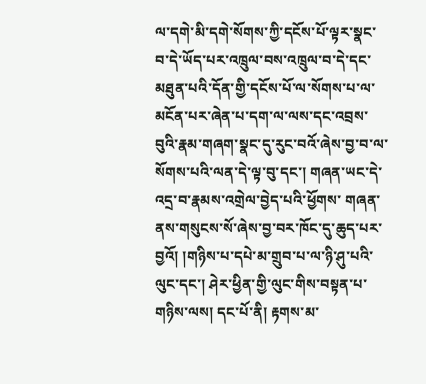ལ་དགེ་མི་དགེ་སོགས་ཀྱི་དངོས་པོ་ལྟར་སྣང་ བ་དེ་ཡོད་པར་འཁྲུལ་བས་འཁྲུལ་བ་དེ་དང་མཐུན་པའི་དོན་གྱི་དངོས་པོ་ལ་སོགས་པ་ལ་མངོན་པར་ཞེན་པ་དག་ལ་ལས་དང་འབྲས་བུའི་རྣམ་གཞག་སྣང་དུ་རུང་བའོ་ཞེས་བྱ་བ་ལ་སོགས་པའི་ལན་དེ་ལྟ་བུ་དང་། གཞན་ཡང་དེ་འདྲ་བ་རྣམས་འགྲེལ་བྱེད་པའི་ཕྱོགས་ གཞན་ནས་གསུངས་སོ་ཞེས་བྱ་བར་ཁོང་དུ་ཆུད་པར་བྱའོ། །གཉིས་པ་དཔེ་མ་གྲུབ་པ་ལ་ཉི་ཤུ་པའི་ལུང་དང་། ཤེར་ཕྱིན་གྱི་ལུང་གིས་བསྟན་པ་གཉིས་ལས། དང་པོ་ནི། རྟགས་མ་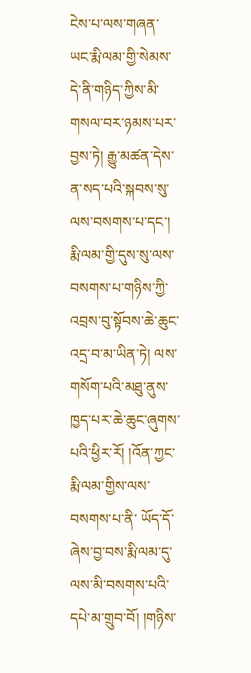ངེས་པ་ལས་གཞན་ཡང་རྨི་ལམ་གྱི་སེམས་དེ་ནི་གཉིད་ཀྱིས་མི་གསལ་བར་ཉམས་པར་ བྱས་ཏེ། རྒྱུ་མཚན་དེས་ན་སད་པའི་སྐབས་སུ་ལས་བསགས་པ་དང་། རྨི་ལམ་གྱི་དུས་སུ་ལས་བསགས་པ་གཉིས་ཀྱི་འབྲས་བུ་སྟོབས་ཆེ་ཆུང་འདྲ་བ་མ་ཡིན་ཏེ། ལས་གསོག་པའི་མཐུ་ནུས་ཁྱད་པར་ཆེ་ཆུང་ཞུགས་པའི་ཕྱིར་རོ། །འོན་ཀྱང་རྨི་ལམ་གྱིས་ལས་བསགས་པ་ནི་ ཡོད་དོ་ཞེས་བྱ་བས་རྨི་ལམ་དུ་ལས་མི་བསགས་པའི་དཔེ་མ་གྲུབ་བོ། །གཉིས་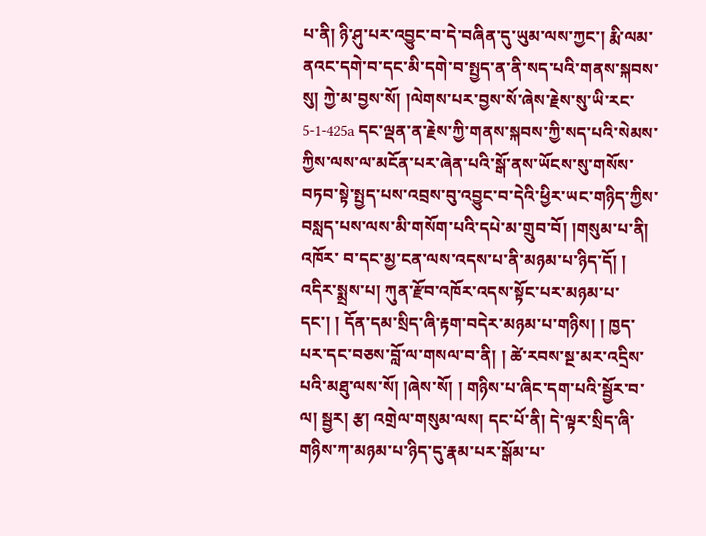པ་ནི། ཉི་ཤུ་པར་འབྱུང་བ་དེ་བཞིན་དུ་ཡུམ་ལས་ཀྱང་། རྨི་ལམ་ནའང་དགེ་བ་དང་མི་དགེ་བ་སྤྱད་ན་ནི་སད་པའི་གནས་སྐབས་སུ། ཀྱེ་མ་བྱས་སོ། །ལེགས་པར་བྱས་སོ་ཞེས་རྗེས་སུ་ཡི་རང་ 5-1-425a དང་ལྡན་ན་རྗེས་ཀྱི་གནས་སྐབས་ཀྱི་སད་པའི་སེམས་ཀྱིས་ལས་ལ་མངོན་པར་ཞེན་པའི་སྒོ་ནས་ཡོངས་སུ་གསོས་བཏབ་སྟེ་སྤྱད་པས་འབྲས་བུ་འབྱུང་བ་དེའི་ཕྱིར་ཡང་གཉིད་ཀྱིས་བསླད་པས་ལས་མི་གསོག་པའི་དཔེ་མ་གྲུབ་བོ། །གསུམ་པ་ནི། འཁོར་ བ་དང་མྱ་ངན་ལས་འདས་པ་ནི་མཉམ་པ་ཉིད་དོ། ། འདིར་སྨྲས་པ། ཀུན་རྫོབ་འཁོར་འདས་སྟོང་པར་མཉམ་པ་དང་། ། དོན་དམ་སྲིད་ཞི་རྟག་བདེར་མཉམ་པ་གཉིས། ། ཁྱད་པར་དང་བཅས་བློ་ལ་གསལ་བ་ནི། ། ཚེ་རབས་སྔ་མར་འདྲིས་པའི་མཐུ་ལས་སོ། །ཞེས་སོ། ། གཉིས་པ་ཞིང་དག་པའི་སྦྱོར་བ་ལ། སྦྱར། རྩ། འགྲེལ་གསུམ་ལས། དང་པོ་ནི། དེ་ལྟར་སྲིད་ཞི་གཉིས་ཀ་མཉམ་པ་ཉིད་དུ་རྣམ་པར་སྒོམ་པ་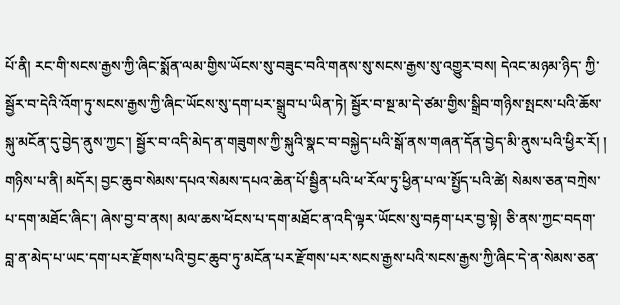པོ་ནི། རང་གི་སངས་རྒྱས་ཀྱི་ཞིང་སྨོན་ལམ་གྱིས་ཡོངས་སུ་བཟུང་བའི་གནས་སུ་སངས་རྒྱས་སུ་འགྱུར་བས། དེའང་མཉམ་ཉིད་ ཀྱི་སྦྱོར་བ་དེའི་འོག་ཏུ་སངས་རྒྱས་ཀྱི་ཞིང་ཡོངས་སུ་དག་པར་སྒྲུབ་པ་ཡིན་ཏེ། སྦྱོར་བ་སྔ་མ་དེ་ཙམ་གྱིས་སྒྲིབ་གཉིས་སྤངས་པའི་ཆོས་སྐུ་མངོན་དུ་བྱེད་ནུས་ཀྱང་། སྦྱོར་བ་འདི་མེད་ན་གཟུགས་ཀྱི་སྐུའི་སྣང་བ་བསྐྱེད་པའི་སྒོ་ནས་གཞན་དོན་བྱེད་མི་ནུས་པའི་ཕྱིར་རོ། ། གཉིས་པ་ནི། མདོར། བྱང་ཆུབ་སེམས་དཔའ་སེམས་དཔའ་ཆེན་པོ་སྦྱིན་པའི་ཕ་རོལ་ཏུ་ཕྱིན་པ་ལ་སྤྱོད་པའི་ཚེ། སེམས་ཅན་བཀྲེས་པ་དག་མཐོང་ཞིང་། ཞེས་བྱ་བ་ནས། མལ་ཆས་ཕོངས་པ་དག་མཐོང་ན་འདི་ལྟར་ཡོངས་སུ་བརྟག་པར་བྱ་སྟེ། ཅི་ནས་ཀྱང་བདག་ བླ་ན་མེད་པ་ཡང་དག་པར་རྫོགས་པའི་བྱང་ཆུབ་ཏུ་མངོན་པར་རྫོགས་པར་སངས་རྒྱས་པའི་སངས་རྒྱས་ཀྱི་ཞིང་དེ་ན་སེམས་ཅན་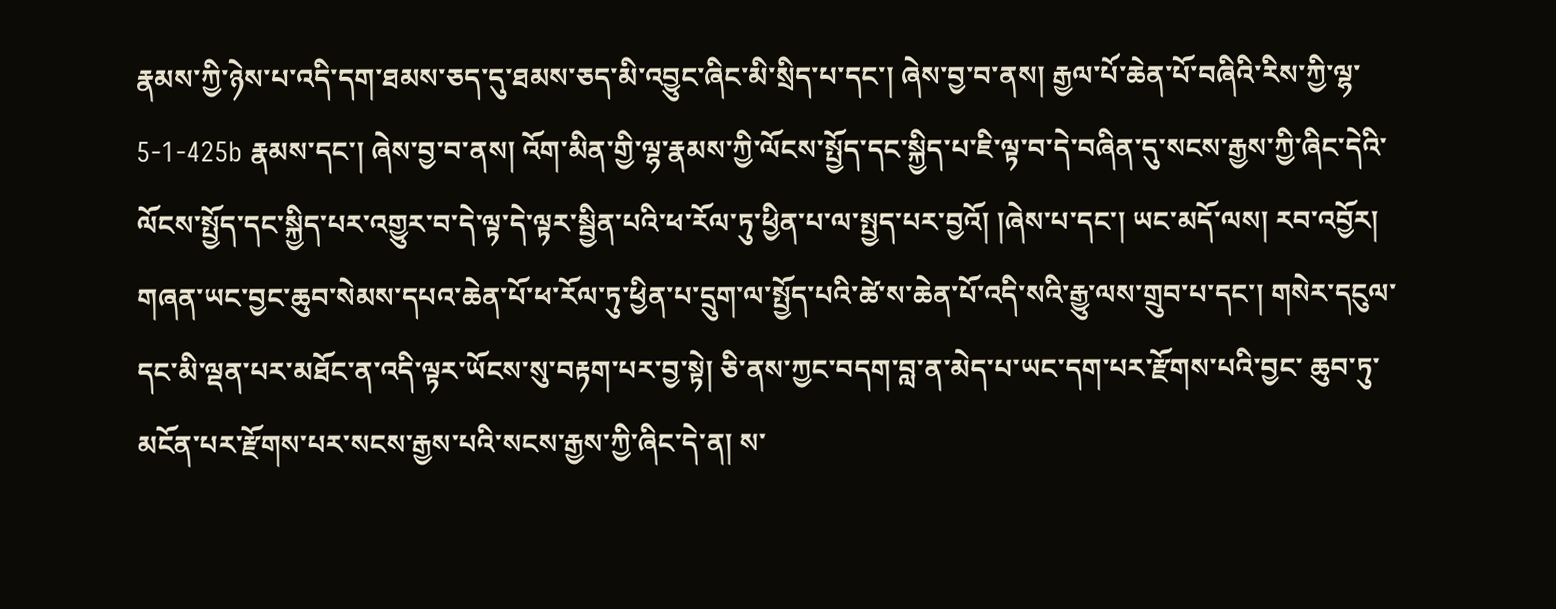རྣམས་ཀྱི་ཉེས་པ་འདི་དག་ཐམས་ཅད་དུ་ཐམས་ཅད་མི་འབྱུང་ཞིང་མི་སྲིད་པ་དང་། ཞེས་བྱ་བ་ནས། རྒྱལ་པོ་ཆེན་པོ་བཞིའི་རིས་ཀྱི་ལྷ་ 5-1-425b རྣམས་དང་། ཞེས་བྱ་བ་ནས། འོག་མིན་གྱི་ལྷ་རྣམས་ཀྱི་ལོངས་སྤྱོད་དང་སྐྱིད་པ་ཇི་ལྟ་བ་དེ་བཞིན་དུ་སངས་རྒྱས་ཀྱི་ཞིང་དེའི་ལོངས་སྤྱོད་དང་སྐྱིད་པར་འགྱུར་བ་དེ་ལྟ་དེ་ལྟར་སྦྱིན་པའི་ཕ་རོལ་ཏུ་ཕྱིན་པ་ལ་སྤྱད་པར་བྱའོ། །ཞེས་པ་དང་། ཡང་མདོ་ལས། རབ་འབྱོར། གཞན་ཡང་བྱང་ཆུབ་སེམས་དཔའ་ཆེན་པོ་ཕ་རོལ་ཏུ་ཕྱིན་པ་དྲུག་ལ་སྤྱོད་པའི་ཚེ་ས་ཆེན་པོ་འདི་སའི་རྒྱུ་ལས་གྲུབ་པ་དང་། གསེར་དངུལ་དང་མི་ལྡན་པར་མཐོང་ན་འདི་ལྟར་ཡོངས་སུ་བརྟག་པར་བྱ་སྟེ། ཅི་ནས་ཀྱང་བདག་བླ་ན་མེད་པ་ཡང་དག་པར་རྫོགས་པའི་བྱང་ ཆུབ་ཏུ་མངོན་པར་རྫོགས་པར་སངས་རྒྱས་པའི་སངས་རྒྱས་ཀྱི་ཞིང་དེ་ན། ས་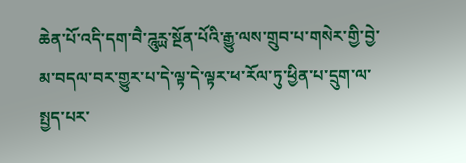ཆེན་པོ་འདི་དག་བཻ་ཌཱུཪྻ་སྔོན་པོའི་རྒྱུ་ལས་གྲུབ་པ་གསེར་གྱི་བྱེ་མ་བདལ་བར་གྱུར་པ་དེ་ལྟ་དེ་ལྟར་ཕ་རོལ་ཏུ་ཕྱིན་པ་དྲུག་ལ་སྤྱད་པར་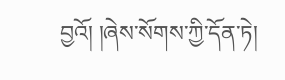བྱའོ། །ཞེས་སོགས་ཀྱི་དོན་ཏེ།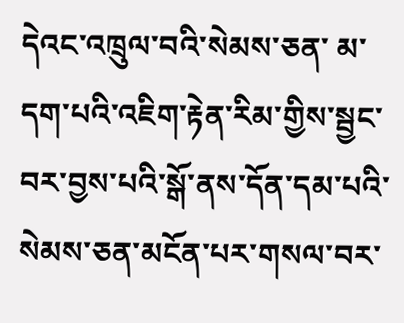དེའང་འཁྲུལ་བའི་སེམས་ཅན་ མ་དག་པའི་འཇིག་རྟེན་རིམ་གྱིས་སྦྱང་བར་བྱས་པའི་སྒོ་ནས་དོན་དམ་པའི་སེམས་ཅན་མངོན་པར་གསལ་བར་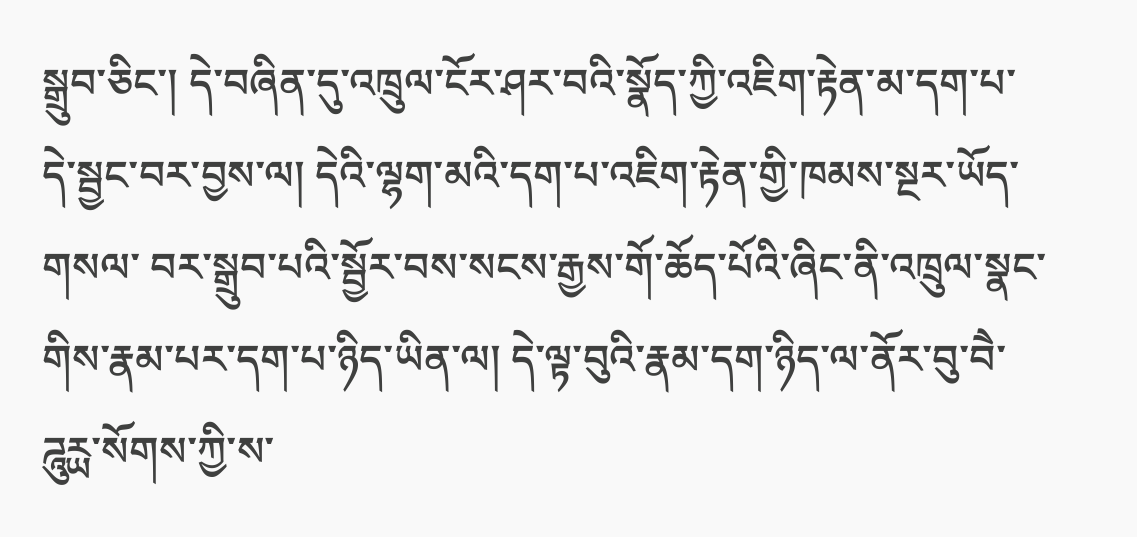སྒྲུབ་ཅིང་། དེ་བཞིན་དུ་འཁྲུལ་ངོར་ཤར་བའི་སྣོད་ཀྱི་འཇིག་རྟེན་མ་དག་པ་དེ་སྦྱང་བར་བྱས་ལ། དེའི་ལྷག་མའི་དག་པ་འཇིག་རྟེན་གྱི་ཁམས་སྔར་ཡོད་གསལ་ བར་སྒྲུབ་པའི་སྦྱོར་བས་སངས་རྒྱས་གོ་ཆོད་པོའི་ཞིང་ནི་འཁྲུལ་སྣང་གིས་རྣམ་པར་དག་པ་ཉིད་ཡིན་ལ། དེ་ལྟ་བུའི་རྣམ་དག་ཉིད་ལ་ནོར་བུ་བཻ་ཌཱུཪྻ་སོགས་ཀྱི་ས་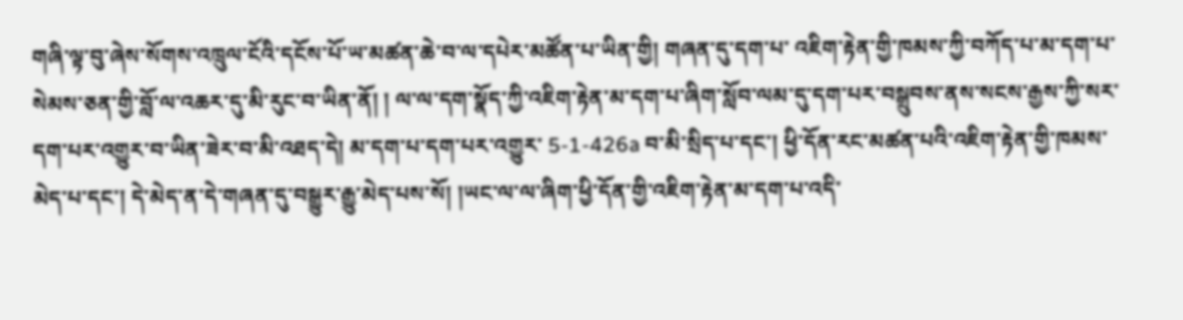གཞི་ལྟ་བུ་ཞེས་སོགས་འཁྲུལ་ངོའི་དངོས་པོ་ཡ་མཚན་ཆེ་བ་ལ་དཔེར་མཚོན་པ་ཡིན་གྱི། གཞན་དུ་དག་པ་ འཇིག་རྟེན་གྱི་ཁམས་ཀྱི་བཀོད་པ་མ་དག་པ་སེམས་ཅན་གྱི་བློ་ལ་འཆར་དུ་མི་རུང་བ་ཡིན་ནོ། ། ལ་ལ་དག་སྣོད་ཀྱི་འཇིག་རྟེན་མ་དག་པ་ཞིག་སློབ་ལམ་དུ་དག་པར་བསྒྲུབས་ནས་སངས་རྒྱས་ཀྱི་སར་དག་པར་འགྱུར་བ་ཡིན་ཟེར་བ་མི་འཐད་དེ། མ་དག་པ་དག་པར་འགྱུར་ 5-1-426a བ་མི་སྲིད་པ་དང་། ཕྱི་དོན་རང་མཚན་པའི་འཇིག་རྟེན་གྱི་ཁམས་མེད་པ་དང་། དེ་མེད་ན་དེ་གཞན་དུ་བསྒྱུར་རྒྱུ་མེད་པས་སོ། །ཡང་ལ་ལ་ཞིག་ཕྱི་དོན་གྱི་འཇིག་རྟེན་མ་དག་པ་འདི་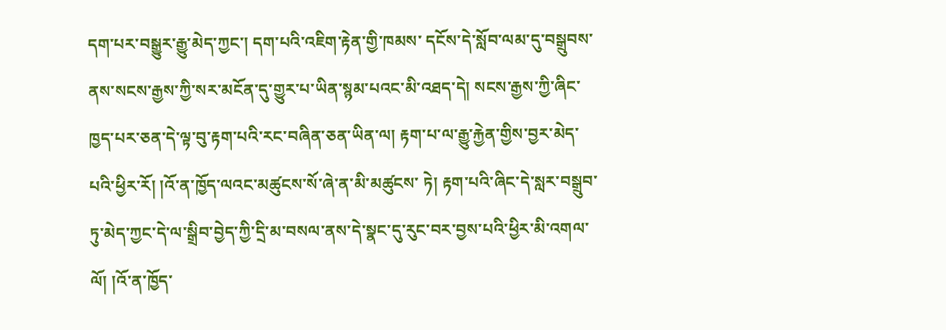དག་པར་བསྒྱུར་རྒྱུ་མེད་ཀྱང་། དག་པའི་འཇིག་རྟེན་གྱི་ཁམས་ དངོས་དེ་སློབ་ལམ་དུ་བསྒྲུབས་ནས་སངས་རྒྱས་ཀྱི་སར་མངོན་དུ་གྱུར་པ་ཡིན་སྙམ་པའང་མི་འཐད་དེ། སངས་རྒྱས་ཀྱི་ཞིང་ཁྱད་པར་ཅན་དེ་ལྟ་བུ་རྟག་པའི་རང་བཞིན་ཅན་ཡིན་ལ། རྟག་པ་ལ་རྒྱུ་རྐྱེན་གྱིས་བྱར་མེད་པའི་ཕྱིར་རོ། །འོ་ན་ཁྱོད་ལའང་མཚུངས་སོ་ཞེ་ན་མི་མཚུངས་ ཏེ། རྟག་པའི་ཞིང་དེ་སླར་བསྒྲུབ་ཏུ་མེད་ཀྱང་དེ་ལ་སྒྲིབ་བྱེད་ཀྱི་དྲི་མ་བསལ་ནས་དེ་སྣང་དུ་རུང་བར་བྱས་པའི་ཕྱིར་མི་འགལ་ལོ། །འོ་ན་ཁྱོད་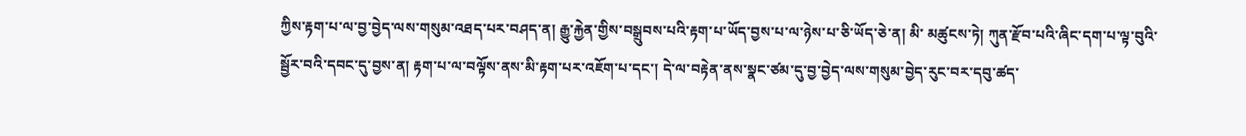ཀྱིས་རྟག་པ་ལ་བྱ་བྱེད་ལས་གསུམ་འཐད་པར་བཤད་ན། རྒྱུ་རྐྱེན་གྱིས་བསྒྲུབས་པའི་རྟག་པ་ཡོད་བྱས་པ་ལ་ཉེས་པ་ཅི་ཡོད་ཅེ་ན། མི་ མཚུངས་ཏེ། ཀུན་རྫོབ་པའི་ཞིང་དག་པ་ལྟ་བུའི་སྦྱོར་བའི་དབང་དུ་བྱས་ན། རྟག་པ་ལ་བལྟོས་ནས་མི་རྟག་པར་འཇོག་པ་དང་། དེ་ལ་བརྟེན་ནས་སྣང་ཙམ་དུ་བྱ་བྱེད་ལས་གསུམ་བྱེད་རུང་བར་དབུ་ཚད་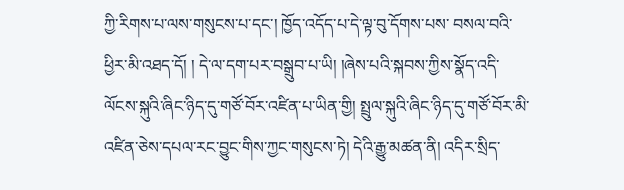ཀྱི་རིགས་པ་ལས་གསུངས་པ་དང་། ཁྱོད་འདོད་པ་དེ་ལྟ་བུ་དོགས་པས་ བསལ་བའི་ཕྱིར་མི་འཐད་དོ། ། དེ་ལ་དག་པར་བསྒྲུབ་པ་ཡི། །ཞེས་པའི་སྐབས་ཀྱིས་སྣོད་འདི་ལོངས་སྐུའི་ཞིང་ཉིད་དུ་གཙོ་བོར་འཛིན་པ་ཡིན་གྱི། སྤྲུལ་སྐུའི་ཞིང་ཉིད་དུ་གཙོ་བོར་མི་འཛིན་ཅེས་དཔལ་རང་བྱུང་གིས་ཀྱང་གསུངས་ཏེ། དེའི་རྒྱུ་མཚན་ནི། འདིར་སྲིད་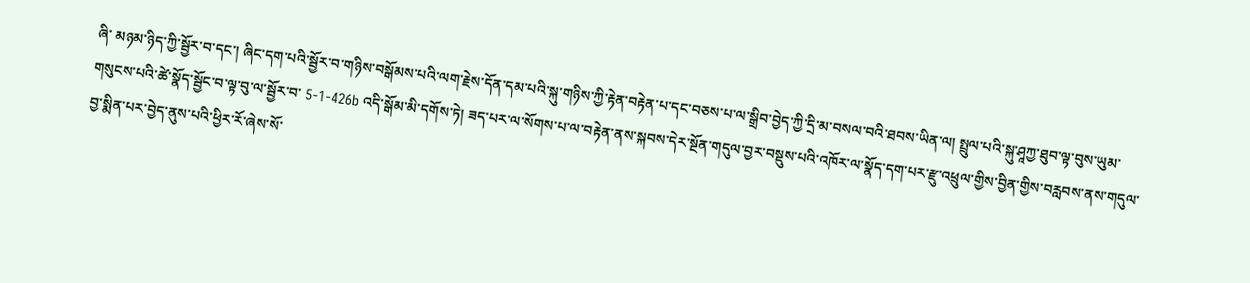ཞི་ མཉམ་ཉིད་ཀྱི་སྦྱོར་བ་དང་། ཞིང་དག་པའི་སྦྱོར་བ་གཉིས་བསྒོམས་པའི་ལག་རྗེས་དོན་དམ་པའི་སྐུ་གཉིས་ཀྱི་རྟེན་བརྟེན་པ་དང་བཅས་པ་ལ་སྒྲིབ་བྱེད་ཀྱི་དྲི་མ་བསལ་བའི་ཐབས་ཡིན་ལ། སྤྲུལ་པའི་སྐུ་ཤཱཀྱ་ཐུབ་ལྟ་བུས་ཡུམ་གསུངས་པའི་ཚེ་སྣོད་སྦྱོང་བ་ལྟ་བུ་ལ་སྦྱོར་བ་ 5-1-426b འདི་སྒོམ་མི་དགོས་ཏེ། ཟད་པར་ལ་སོགས་པ་ལ་བརྟེན་ནས་སྐབས་དེར་སྔོན་གདུལ་བྱར་བསྡུས་པའི་འཁོར་ལ་སྣོད་དག་པར་རྫུ་འཕྲུལ་གྱིས་བྱིན་གྱིས་བརླབས་ནས་གདུལ་བྱ་སྨིན་པར་བྱེད་ནུས་པའི་ཕྱིར་རོ་ཞེས་སོ་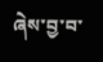ཞེས་བྱ་བ་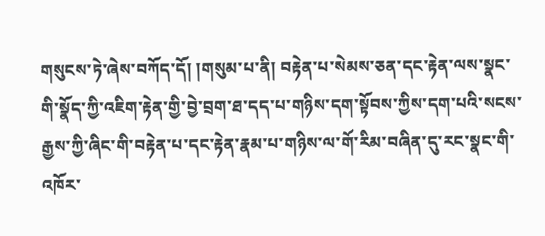གསུངས་ཏེ་ཞེས་བཀོད་དོ། །གསུམ་པ་ནི། བརྟེན་པ་སེམས་ཅན་དང་རྟེན་ལས་སྣང་གི་སྣོད་ཀྱི་འཇིག་རྟེན་གྱི་བྱེ་བྲག་ཐ་དད་པ་གཉིས་དག་སྟོབས་ཀྱིས་དག་པའི་སངས་རྒྱས་ཀྱི་ཞིང་གི་བརྟེན་པ་དང་རྟེན་རྣམ་པ་གཉིས་ལ་གོ་རིམ་བཞིན་དུ་རང་སྣང་གི་འཁོར་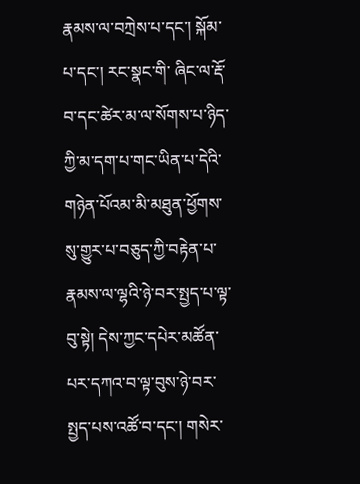རྣམས་ལ་བཀྲེས་པ་དང་། སྐོམ་པ་དང་། རང་སྣང་གི་ ཞིང་ལ་རྡོ་བ་དང་ཚེར་མ་ལ་སོགས་པ་ཉིད་ཀྱི་མ་དག་པ་གང་ཡིན་པ་དེའི་གཉེན་པོའམ་མི་མཐུན་ཕྱོགས་སུ་གྱུར་པ་བཅུད་ཀྱི་བརྟེན་པ་རྣམས་ལ་ལྷའི་ཉེ་བར་སྤྱད་པ་ལྟ་བུ་སྟེ། དེས་ཀྱང་དཔེར་མཚོན་པར་དཀའ་བ་ལྟ་བུས་ཉེ་བར་སྤྱད་པས་འཚོ་བ་དང་། གསེར་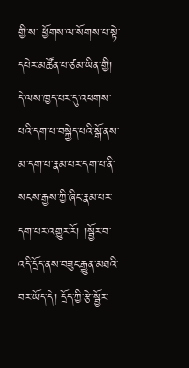གྱི་ས་ ཕྱོགས་ལ་སོགས་པ་སྟེ་དཔེར་མཚོན་པ་ཙམ་ཡིན་གྱི། དེ་ལས་ཁྱད་པར་དུ་འཕགས་པའི་དག་པ་བསྐྱེད་པའི་སྒོ་ནས་མ་དག་པ་རྣམ་པར་དག་པ་ནི་སངས་རྒྱས་ཀྱི་ཞིང་རྣམ་པར་དག་པར་འགྱུར་རོ། །སྦྱོར་བ་འདི་དྲོད་ནས་བཟུང་རྒྱུན་མཐའི་བར་ཡོད་དེ། དྲོད་ཀྱི་རྩེ་སྦྱོར་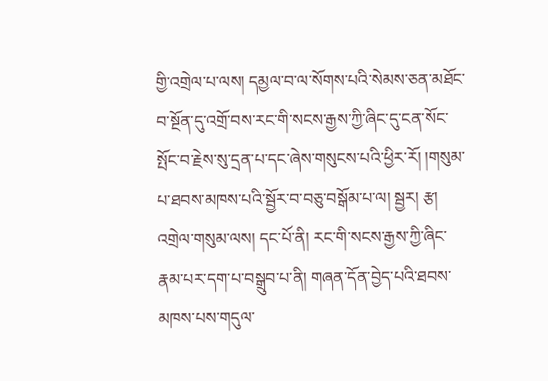གྱི་འགྲེལ་པ་ལས། དམྱལ་བ་ལ་སོགས་པའི་སེམས་ཅན་མཐོང་བ་སྔོན་དུ་འགྲོ་བས་རང་གི་སངས་རྒྱས་ཀྱི་ཞིང་དུ་ངན་སོང་སྤོང་བ་རྗེས་སུ་དྲན་པ་དང་ཞེས་གསུངས་པའི་ཕྱིར་རོ། །གསུམ་པ་ཐབས་མཁས་པའི་སྦྱོར་བ་བཅུ་བསྒོམ་པ་ལ། སྦྱར། རྩ། འགྲེལ་གསུམ་ལས། དང་པོ་ནི། རང་གི་སངས་རྒྱས་ཀྱི་ཞིང་རྣམ་པར་དག་པ་བསྒྲུབ་པ་ནི། གཞན་དོན་བྱེད་པའི་ཐབས་མཁས་པས་གདུལ་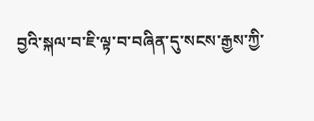བྱའི་སྐལ་བ་ཇི་ལྟ་བ་བཞིན་དུ་སངས་རྒྱས་ཀྱི་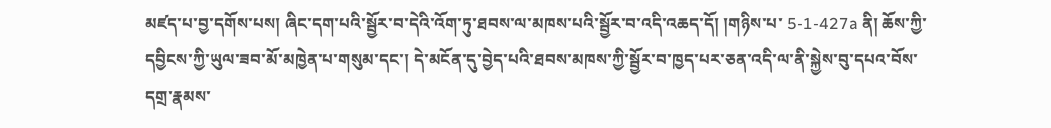མཛད་པ་བྱ་དགོས་པས། ཞིང་དག་པའི་སྦྱོར་བ་དེའི་འོག་ཏུ་ཐབས་ལ་མཁས་པའི་སྦྱོར་བ་འདི་འཆད་དོ། །གཉིས་པ་ 5-1-427a ནི། ཆོས་ཀྱི་དབྱིངས་ཀྱི་ཡུལ་ཟབ་མོ་མཁྱེན་པ་གསུམ་དང་། དེ་མངོན་དུ་བྱེད་པའི་ཐབས་མཁས་ཀྱི་སྦྱོར་བ་ཁྱད་པར་ཅན་འདི་ལ་ནི་སྐྱེས་བུ་དཔའ་བོས་དགྲ་རྣམས་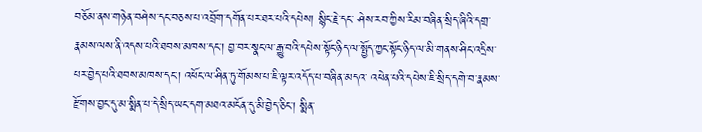བཅོམ་ནས་གཉེན་བཤེས་དང་བཅས་པ་འབྲོག་དགོན་པར་ཐར་པའི་དཔེས། སྙིང་རྗེ་དང་ ཤེས་རབ་ཀྱིས་རིམ་བཞིན་སྲིད་ཞིའི་དགྲ་རྣམས་ལས་ནི་འདས་པའི་ཐབས་མཁས་དང་། བྱ་བར་སྣང་ལ་རྒྱུ་བའི་དཔེས་སྟོང་ཉིད་ལ་སྤྱོད་ཀྱང་སྟོང་ཉིད་ལ་མི་གནས་ཤིང་འདྲིས་པར་བྱེད་པའི་ཐབས་མཁས་དང་། འཕོང་ལ་ཤིན་ཏུ་གོམས་པ་ཇི་ལྟར་འདོད་པ་བཞིན་མདའ་ འཕེན་པའི་དཔེས་ཇི་སྲིད་དགེ་བ་རྣམས་རྫོགས་བྱང་དུ་མ་སྨིན་པ་དེ་སྲིད་ཡང་དག་མཐའ་མངོན་དུ་མི་བྱེད་ཅིང་། སྨིན་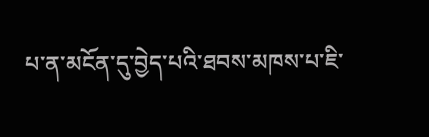པ་ན་མངོན་དུ་བྱེད་པའི་ཐབས་མཁས་པ་ཇི་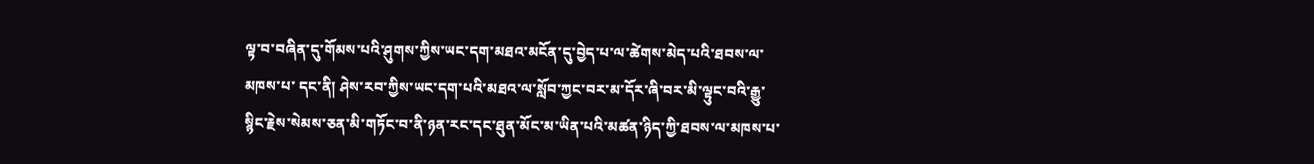ལྟ་བ་བཞིན་དུ་གོམས་པའི་ཤུགས་ཀྱིས་ཡང་དག་མཐའ་མངོན་དུ་བྱེད་པ་ལ་ཚེགས་མེད་པའི་ཐབས་ལ་མཁས་པ་ དང་ནི། ཤེས་རབ་ཀྱིས་ཡང་དག་པའི་མཐའ་ལ་སློབ་ཀྱང་བར་མ་དོར་ཞི་བར་མི་ལྟུང་བའི་རྒྱུ་སྙིང་རྗེས་སེམས་ཅན་མི་གཏོང་བ་ནི་ཉན་རང་དང་ཐུན་མོང་མ་ཡིན་པའི་མཚན་ཉིད་ཀྱི་ཐབས་ལ་མཁས་པ་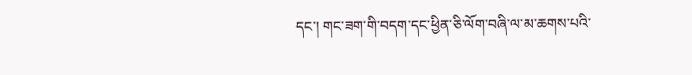དང་། གང་ཟག་གི་བདག་དང་ཕྱིན་ཅི་ལོག་བཞི་ལ་མ་ཆགས་པའི་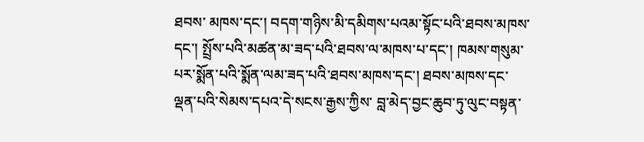ཐབས་ མཁས་དང་། བདག་གཉིས་མི་དམིགས་པའམ་སྟོང་པའི་ཐབས་མཁས་དང་། སྤྲོས་པའི་མཚན་མ་ཟད་པའི་ཐབས་ལ་མཁས་པ་དང་། ཁམས་གསུམ་པར་སྨོན་པའི་སྨོན་ལམ་ཟད་པའི་ཐབས་མཁས་དང་། ཐབས་མཁས་དང་ལྡན་པའི་སེམས་དཔའ་དེ་སངས་རྒྱས་ཀྱིས་ བླ་མེད་བྱང་ཆུབ་ཏུ་ལུང་བསྟན་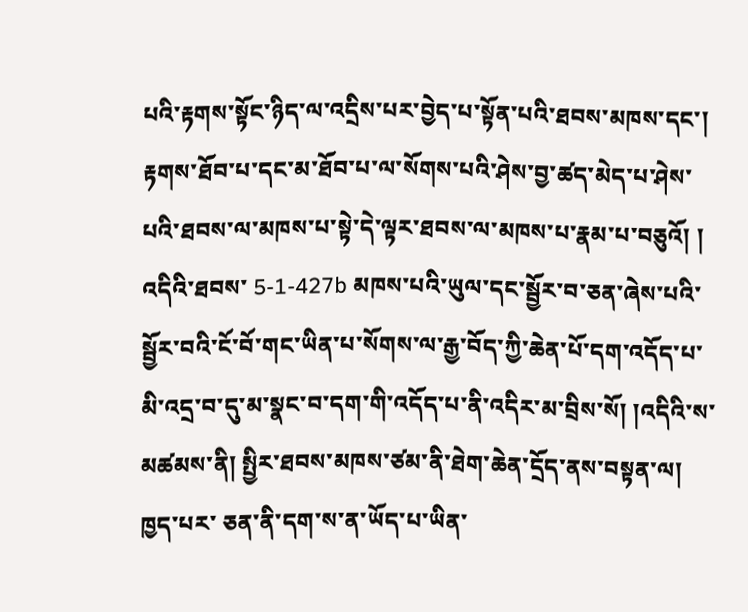པའི་རྟགས་སྟོང་ཉིད་ལ་འདྲིས་པར་བྱེད་པ་སྟོན་པའི་ཐབས་མཁས་དང་། རྟགས་ཐོབ་པ་དང་མ་ཐོབ་པ་ལ་སོགས་པའི་ཤེས་བྱ་ཚད་མེད་པ་ཤེས་པའི་ཐབས་ལ་མཁས་པ་སྟེ་དེ་ལྟར་ཐབས་ལ་མཁས་པ་རྣམ་པ་བཅུའོ། ། འདིའི་ཐབས་ 5-1-427b མཁས་པའི་ཡུལ་དང་སྦྱོར་བ་ཅན་ཞེས་པའི་སྦྱོར་བའི་ངོ་བོ་གང་ཡིན་པ་སོགས་ལ་རྒྱ་བོད་ཀྱི་ཆེན་པོ་དག་འདོད་པ་མི་འདྲ་བ་དུ་མ་སྣང་བ་དག་གི་འདོད་པ་ནི་འདིར་མ་བྲིས་སོ། །འདིའི་ས་མཚམས་ནི། སྤྱིར་ཐབས་མཁས་ཙམ་ནི་ཐེག་ཆེན་དྲོད་ནས་བསྟན་ལ། ཁྱད་པར་ ཅན་ནི་དག་ས་ན་ཡོད་པ་ཡིན་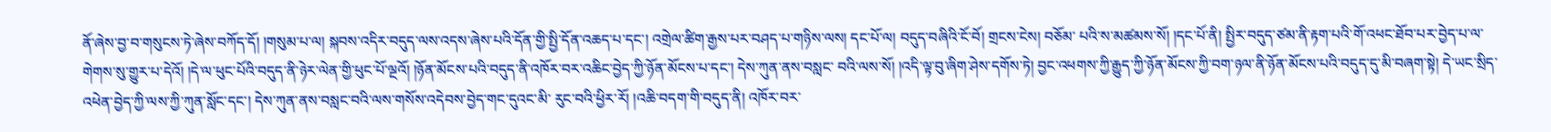ནོ་ཞེས་བྱ་བ་གསུངས་ཏེ་ཞེས་བཀོད་དོ། །གསུམ་པ་ལ། སྐབས་འདིར་བདུད་ལས་འདས་ཞེས་པའི་དོན་གྱི་སྤྱི་དོན་འཆད་པ་དང་། འགྲེལ་ཚིག་རྒྱས་པར་བཤད་པ་གཉིས་ལས། དང་པོ་ལ། བདུད་བཞིའི་ངོ་བོ། གྲངས་ངེས། བཅོམ་ པའི་ས་མཚམས་སོ། །དང་པོ་ནི། སྤྱིར་བདུད་ཙམ་ནི་རྟག་པའི་གོ་འཕང་ཐོབ་པར་བྱེད་པ་ལ་གེགས་སུ་གྱུར་པ་དེའོ། །དེ་ལ་ཕུང་པོའི་བདུད་ནི་ཉེར་ལེན་གྱི་ཕུང་པོ་ལྔའོ། །ཉོན་མོངས་པའི་བདུད་ནི་འཁོར་བར་འཆིང་བྱེད་ཀྱི་ཉོན་མོངས་པ་དང་། དེས་ཀུན་ནས་བསླང་ བའི་ལས་སོ། །འདི་ལྟ་བུ་ཞིག་ཤེས་དགོས་ཏེ། བྱང་འཕགས་ཀྱི་རྒྱུད་ཀྱི་ཉོན་མོངས་ཀྱི་བག་ཉལ་ནི་ཉོན་མོངས་པའི་བདུད་དུ་མི་བཞག་སྟེ། དེ་ཡང་སྲིད་འཕེན་བྱེད་ཀྱི་ལས་ཀྱི་ཀུན་སློང་དང་། དེས་ཀུན་ནས་བསླང་བའི་ལས་གསོས་འདེབས་བྱེད་གང་དུའང་མི་ རུང་བའི་ཕྱིར་རོ། །འཆི་བདག་གི་བདུད་ནི། འཁོར་བར་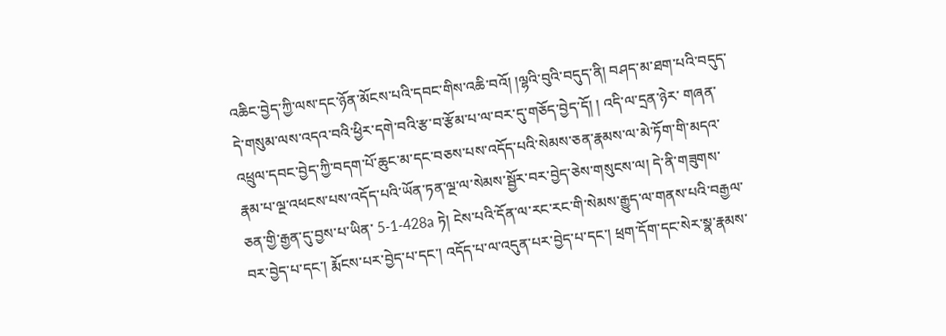འཆིང་བྱེད་ཀྱི་ལས་དང་ཉོན་མོངས་པའི་དབང་གིས་འཆི་བའོ། །ལྷའི་བུའི་བདུད་ནི། བཤད་མ་ཐག་པའི་བདུད་དེ་གསུམ་ལས་འདའ་བའི་ཕྱིར་དགེ་བའི་རྩ་བ་རྩོམ་པ་ལ་བར་དུ་གཅོད་བྱེད་དོ། ། འདི་ལ་དྲན་ཉེར་ གཞན་འཕྲུལ་དབང་བྱེད་ཀྱི་བདག་པོ་ཆུང་མ་དང་བཅས་པས་འདོད་པའི་སེམས་ཅན་རྣམས་ལ་མེ་ཏོག་གི་མདའ་རྣམ་པ་ལྔ་འཕངས་པས་འདོད་པའི་ཡོན་ཏན་ལྔ་ལ་སེམས་སྦྱོར་བར་བྱེད་ཅེས་གསུངས་ལ། དེ་ནི་གཟུགས་ཅན་གྱི་རྒྱན་དུ་བྱས་པ་ཡིན་ 5-1-428a ཏེ། ངེས་པའི་དོན་ལ་རང་རང་གི་སེམས་རྒྱུད་ལ་གནས་པའི་བརྒྱལ་བར་བྱེད་པ་དང་། རྨོངས་པར་བྱེད་པ་དང་། འདོད་པ་ལ་འདུན་པར་བྱེད་པ་དང་། ཕྲག་དོག་དང་སེར་སྣ་རྣམས་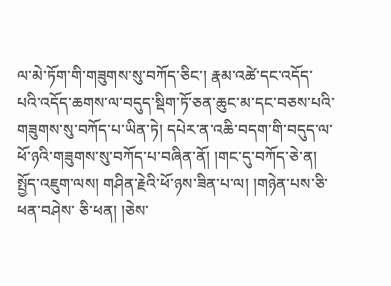ལ་མེ་ཏོག་གི་གཟུགས་སུ་བཀོད་ཅིང་། རྣམ་འཚེ་དང་འདོད་ པའི་འདོད་ཆགས་ལ་བདུད་སྡིག་ཏོ་ཅན་ཆུང་མ་དང་བཅས་པའི་གཟུགས་སུ་བཀོད་པ་ཡིན་ཏེ། དཔེར་ན་འཆི་བདག་གི་བདུད་ལ་ཕོ་ཉའི་གཟུགས་སུ་བཀོད་པ་བཞིན་ནོ། །གང་དུ་བཀོད་ཅེ་ན། སྤྱོད་འཇུག་ལས། གཤིན་རྗེའི་ཕོ་ཉས་ཟིན་པ་ལ། །གཉེན་པས་ཅི་ཕན་བཤེས་ ཅི་ཕན། །ཅེས་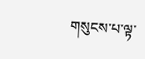གསུངས་པ་ལྟ་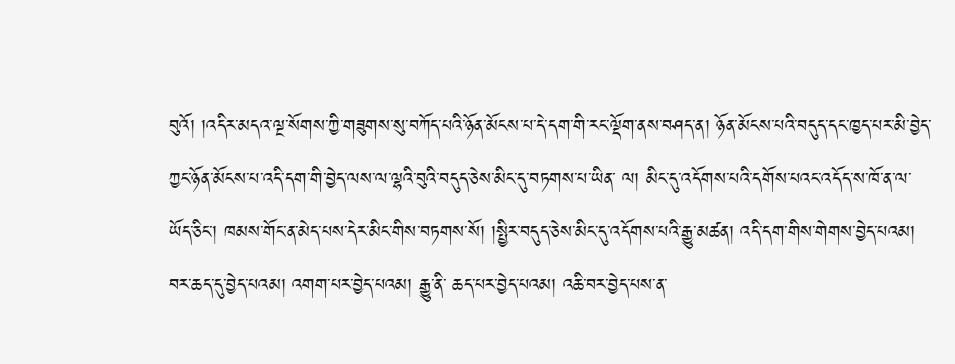བུའོ། །འདིར་མདའ་ལྔ་སོགས་ཀྱི་གཟུགས་སུ་བཀོད་པའི་ཉོན་མོངས་པ་དེ་དག་གི་རང་ལྡོག་ནས་བཤད་ན། ཉོན་མོངས་པའི་བདུད་དང་ཁྱད་པར་མི་བྱེད་ཀྱང་ཉོན་མོངས་པ་འདི་དག་གི་བྱེད་ལས་ལ་ལྷའི་བུའི་བདུད་ཅེས་མིང་དུ་བཏགས་པ་ཡིན་ ལ། མིང་དུ་འདོགས་པའི་དགོས་པའང་འདོད་ས་ཁོ་ན་ལ་ཡོད་ཅིང་། ཁམས་གོང་ན་མེད་པས་དེར་མིང་གིས་བཏགས་སོ། །སྤྱིར་བདུད་ཅེས་མིང་དུ་འདོགས་པའི་རྒྱུ་མཚན། འདི་དག་གིས་གེགས་བྱེད་པའམ། བར་ཆད་དུ་བྱེད་པའམ། འགག་པར་བྱེད་པའམ། རྒྱུ་ནི་ ཆད་པར་བྱེད་པའམ། འཆི་བར་བྱེད་པས་ན་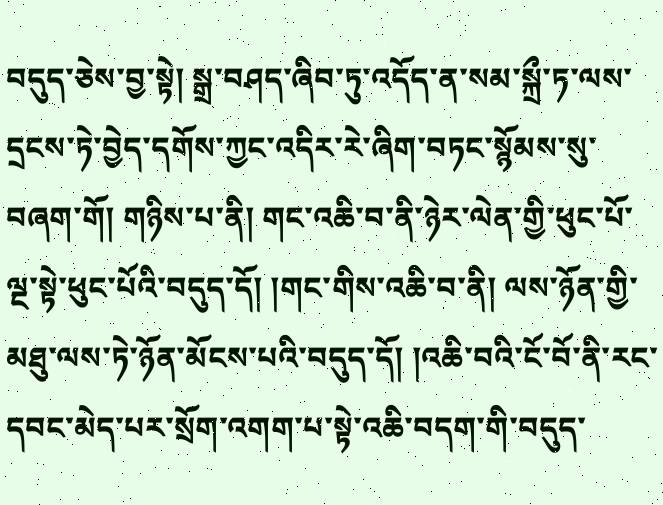བདུད་ཅེས་བྱ་སྟེ། སྒྲ་བཤད་ཞིབ་ཏུ་འདོད་ན་སམ་སྐྲྀ་ཏ་ལས་དྲངས་ཏེ་བྱེད་དགོས་ཀྱང་འདིར་རེ་ཞིག་བཏང་སྙོམས་སུ་བཞག་གོ། གཉིས་པ་ནི། གང་འཆི་བ་ནི་ཉེར་ལེན་གྱི་ཕུང་པོ་ལྔ་སྟེ་ཕུང་པོའི་བདུད་དོ། །གང་གིས་འཆི་བ་ནི། ལས་ཉོན་གྱི་མཐུ་ལས་ཏེ་ཉོན་མོངས་པའི་བདུད་དོ། །འཆི་བའི་ངོ་བོ་ནི་རང་དབང་མེད་པར་སྲོག་འགག་པ་སྟེ་འཆི་བདག་གི་བདུད་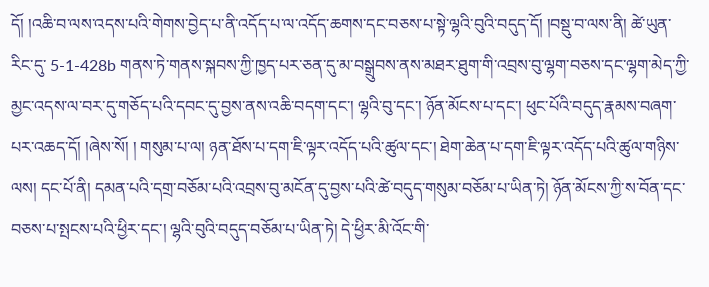དོ། །འཆི་བ་ལས་འདས་པའི་གེགས་བྱེད་པ་ནི་འདོད་པ་ལ་འདོད་ཆགས་དང་བཅས་པ་སྟེ་ལྷའི་བུའི་བདུད་དོ། །བསྡུ་བ་ལས་ནི། ཚེ་ཡུན་རིང་དུ་ 5-1-428b གནས་ཏེ་གནས་སྐབས་ཀྱི་ཁྱད་པར་ཅན་དུ་མ་བསྒྲུབས་ནས་མཐར་ཐུག་གི་འབྲས་བུ་ལྷག་བཅས་དང་ལྷག་མེད་ཀྱི་མྱང་འདས་ལ་བར་དུ་གཅོད་པའི་དབང་དུ་བྱས་ནས་འཆི་བདག་དང་། ལྷའི་བུ་དང་། ཉོན་མོངས་པ་དང་། ཕུང་པོའི་བདུད་རྣམས་བཞག་པར་འཆད་དོ། །ཞེས་སོ། ། གསུམ་པ་ལ། ཉན་ཐོས་པ་དག་ཇི་ལྟར་འདོད་པའི་ཚུལ་དང་། ཐེག་ཆེན་པ་དག་ཇི་ལྟར་འདོད་པའི་ཚུལ་གཉིས་ལས། དང་པོ་ནི། དམན་པའི་དགྲ་བཅོམ་པའི་འབྲས་བུ་མངོན་དུ་བྱས་པའི་ཚེ་བདུད་གསུམ་བཅོམ་པ་ཡིན་ཏེ། ཉོན་མོངས་ཀྱི་ས་བོན་དང་བཅས་པ་སྤངས་པའི་ཕྱིར་དང་། ལྷའི་བུའི་བདུད་བཅོམ་པ་ཡིན་ཏེ། དེ་ཕྱིར་མི་འོང་གི་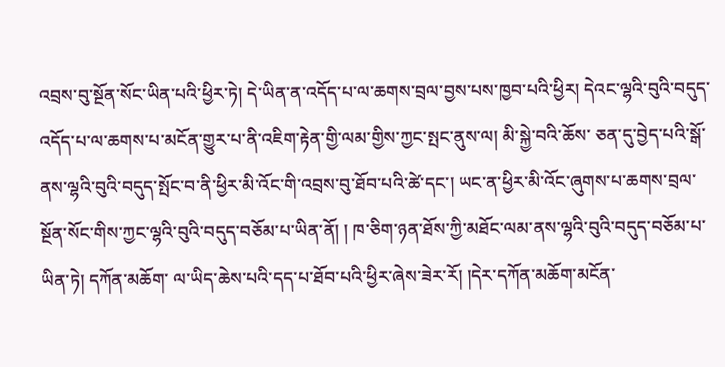འབྲས་བུ་སྔོན་སོང་ཡིན་པའི་ཕྱིར་ཏེ། དེ་ཡིན་ན་འདོད་པ་ལ་ཆགས་བྲལ་བྱས་པས་ཁྱབ་པའི་ཕྱིར། དེའང་ལྷའི་བུའི་བདུད་འདོད་པ་ལ་ཆགས་པ་མངོན་གྱུར་པ་ནི་འཇིག་རྟེན་གྱི་ལམ་གྱིས་ཀྱང་སྤང་ནུས་ལ། མི་སྐྱེ་བའི་ཆོས་ ཅན་དུ་བྱེད་པའི་སྒོ་ནས་ལྷའི་བུའི་བདུད་སྤོང་བ་ནི་ཕྱིར་མི་འོང་གི་འབྲས་བུ་ཐོབ་པའི་ཚེ་དང་། ཡང་ན་ཕྱིར་མི་འོང་ཞུགས་པ་ཆགས་བྲལ་སྔོན་སོང་གིས་ཀྱང་ལྷའི་བུའི་བདུད་བཅོམ་པ་ཡིན་ནོ། ། ཁ་ཅིག་ཉན་ཐོས་ཀྱི་མཐོང་ལམ་ནས་ལྷའི་བུའི་བདུད་བཅོམ་པ་ཡིན་ཏེ། དཀོན་མཆོག་ ལ་ཡིད་ཆེས་པའི་དད་པ་ཐོབ་པའི་ཕྱིར་ཞེས་ཟེར་རོ། །དེར་དཀོན་མཆོག་མངོན་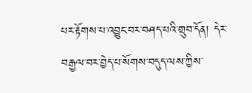པར་རྟོགས་པ་འབྱུང་བར་བཤད་པའི་གྲུབ་དོན། དེར་བརྒྱལ་བར་བྱེད་པ་སོགས་བདུད་ལས་ཀྱིས་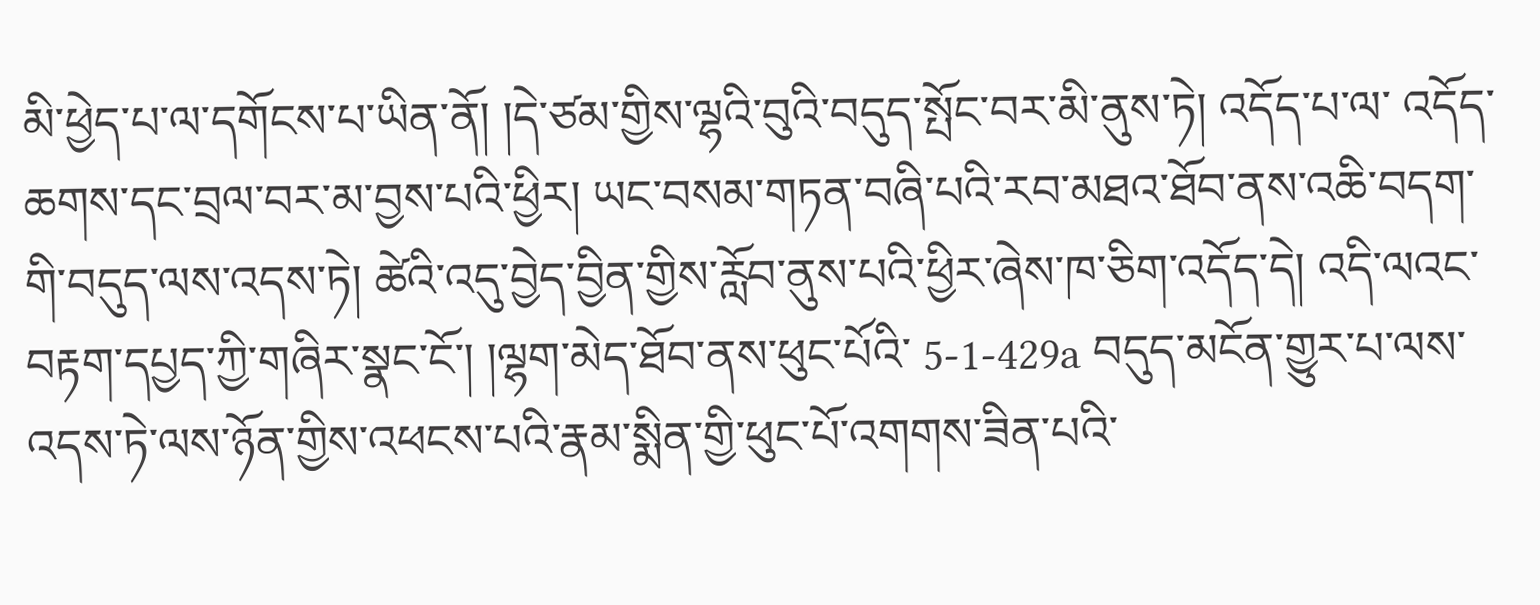མི་ཕྱེད་པ་ལ་དགོངས་པ་ཡིན་ནོ། །དེ་ཙམ་གྱིས་ལྷའི་བུའི་བདུད་སྤོང་བར་མི་ནུས་ཏེ། འདོད་པ་ལ་ འདོད་ཆགས་དང་བྲལ་བར་མ་བྱས་པའི་ཕྱིར། ཡང་བསམ་གཏན་བཞི་པའི་རབ་མཐའ་ཐོབ་ནས་འཆི་བདག་གི་བདུད་ལས་འདས་ཏེ། ཚེའི་འདུ་བྱེད་བྱིན་གྱིས་རློབ་ནུས་པའི་ཕྱིར་ཞེས་ཁ་ཅིག་འདོད་དེ། འདི་ལའང་བརྟག་དཔྱད་ཀྱི་གཞིར་སྣང་ངོ་། །ལྷག་མེད་ཐོབ་ནས་ཕུང་པོའི་ 5-1-429a བདུད་མངོན་གྱུར་པ་ལས་འདས་ཏེ་ལས་ཉོན་གྱིས་འཕངས་པའི་རྣམ་སྨིན་གྱི་ཕུང་པོ་འགགས་ཟིན་པའི་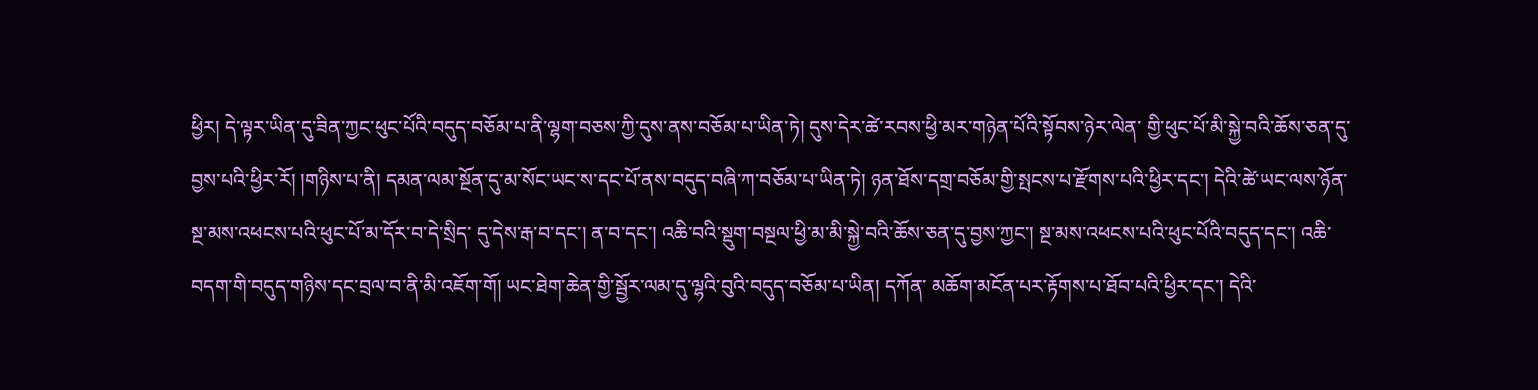ཕྱིར། དེ་ལྟར་ཡིན་དུ་ཟིན་ཀྱང་ཕུང་པོའི་བདུད་བཅོམ་པ་ནི་ལྷག་བཅས་ཀྱི་དུས་ནས་བཅོམ་པ་ཡིན་ཏེ། དུས་དེར་ཚེ་རབས་ཕྱི་མར་གཉེན་པོའི་སྟོབས་ཉེར་ལེན་ གྱི་ཕུང་པོ་མི་སྐྱེ་བའི་ཆོས་ཅན་དུ་བྱས་པའི་ཕྱིར་རོ། །གཉིས་པ་ནི། དམན་ལམ་སྔོན་དུ་མ་སོང་ཡང་ས་དང་པོ་ནས་བདུད་བཞི་ཀ་བཅོམ་པ་ཡིན་ཏེ། ཉན་ཐོས་དགྲ་བཅོམ་གྱི་སྤངས་པ་རྫོགས་པའི་ཕྱིར་དང་། དེའི་ཚེ་ཡང་ལས་ཉོན་སྔ་མས་འཕངས་པའི་ཕུང་པོ་མ་དོར་བ་དེ་སྲིད་ དུ་དེས་རྒ་བ་དང་། ན་བ་དང་། འཆི་བའི་སྡུག་བསྔལ་ཕྱི་མ་མི་སྐྱེ་བའི་ཆོས་ཅན་དུ་བྱས་ཀྱང་། སྔ་མས་འཕངས་པའི་ཕུང་པོའི་བདུད་དང་། འཆི་བདག་གི་བདུད་གཉིས་དང་བྲལ་བ་ནི་མི་འཇོག་གོ། ཡང་ཐེག་ཆེན་གྱི་སྦྱོར་ལམ་དུ་ལྷའི་བུའི་བདུད་བཅོམ་པ་ཡིན། དཀོན་ མཆོག་མངོན་པར་རྟོགས་པ་ཐོབ་པའི་ཕྱིར་དང་། དེའི་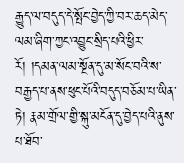རྒྱུད་ལ་བདུད་དེ་སྤོང་བྱེད་ཀྱི་བར་ཆད་མེད་ལམ་ཞིག་ཀྱང་འབྱུང་སྲིད་པའི་ཕྱིར་རོ། །དམན་ལམ་སྔོན་དུ་མ་སོང་བའི་ས་བརྒྱད་པ་ནས་ཕུང་པོའི་བདུད་བཅོམ་པ་ཡིན་ཏེ། རྣམ་གྲོལ་གྱི་སྐུ་མངོན་དུ་བྱེད་པའི་ནུས་པ་ཐོབ་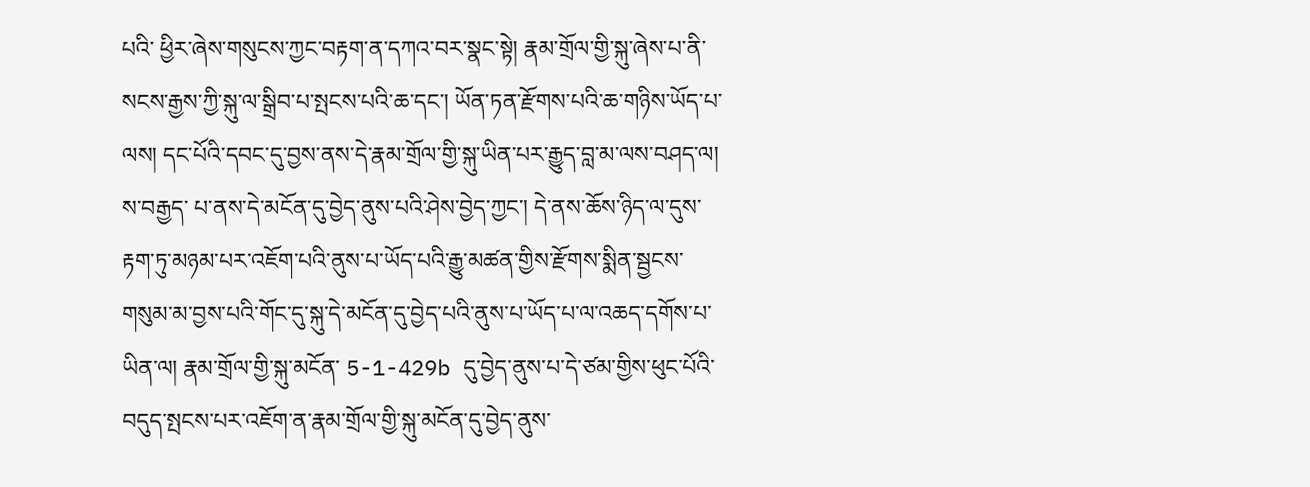པའི་ ཕྱིར་ཞེས་གསུངས་ཀྱང་བརྟག་ན་དཀའ་བར་སྣང་སྟེ། རྣམ་གྲོལ་གྱི་སྐུ་ཞེས་པ་ནི་སངས་རྒྱས་ཀྱི་སྐུ་ལ་སྒྲིབ་པ་སྤངས་པའི་ཆ་དང་། ཡོན་ཏན་རྫོགས་པའི་ཆ་གཉིས་ཡོད་པ་ལས། དང་པོའི་དབང་དུ་བྱས་ནས་དེ་རྣམ་གྲོལ་གྱི་སྐུ་ཡིན་པར་རྒྱུད་བླ་མ་ལས་བཤད་ལ། ས་བརྒྱད་ པ་ནས་དེ་མངོན་དུ་བྱེད་ནུས་པའི་ཤེས་བྱེད་ཀྱང་། དེ་ནས་ཆོས་ཉིད་ལ་དུས་རྟག་ཏུ་མཉམ་པར་འཇོག་པའི་ནུས་པ་ཡོད་པའི་རྒྱུ་མཚན་གྱིས་རྫོགས་སྨིན་སྦྱངས་གསུམ་མ་བྱས་པའི་གོང་དུ་སྐུ་དེ་མངོན་དུ་བྱེད་པའི་ནུས་པ་ཡོད་པ་ལ་འཆད་དགོས་པ་ཡིན་ལ། རྣམ་གྲོལ་གྱི་སྐུ་མངོན་ 5-1-429b དུ་བྱེད་ནུས་པ་དེ་ཙམ་གྱིས་ཕུང་པོའི་བདུད་སྤངས་པར་འཇོག་ན་རྣམ་གྲོལ་གྱི་སྐུ་མངོན་དུ་བྱེད་ནུས་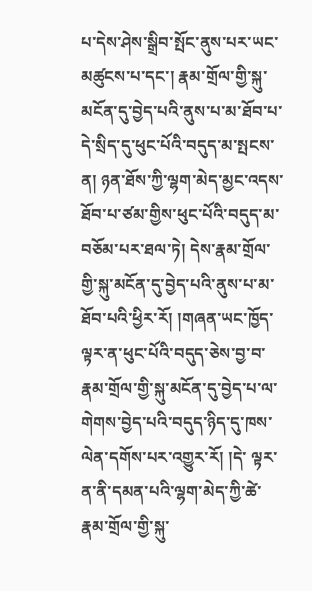པ་དེས་ཤེས་སྒྲིབ་སྤོང་ནུས་པར་ཡང་མཚུངས་པ་དང་། རྣམ་གྲོལ་གྱི་སྐུ་མངོན་དུ་བྱེད་པའི་ནུས་པ་མ་ཐོབ་པ་དེ་སྲིད་དུ་ཕུང་པོའི་བདུད་མ་སྤངས་ན། ཉན་ཐོས་ཀྱི་ལྷག་མེད་མྱང་འདས་ ཐོབ་པ་ཙམ་གྱིས་ཕུང་པོའི་བདུད་མ་བཅོམ་པར་ཐལ་ཏེ། དེས་རྣམ་གྲོལ་གྱི་སྐུ་མངོན་དུ་བྱེད་པའི་ནུས་པ་མ་ཐོབ་པའི་ཕྱིར་རོ། །གཞན་ཡང་ཁྱོད་ལྟར་ན་ཕུང་པོའི་བདུད་ཅེས་བྱ་བ་རྣམ་གྲོལ་གྱི་སྐུ་མངོན་དུ་བྱེད་པ་ལ་གེགས་བྱེད་པའི་བདུད་ཉིད་དུ་ཁས་ལེན་དགོས་པར་འགྱུར་རོ། །དེ་ ལྟར་ན་ནི་དམན་པའི་ལྷག་མེད་ཀྱི་ཚེ་རྣམ་གྲོལ་གྱི་སྐུ་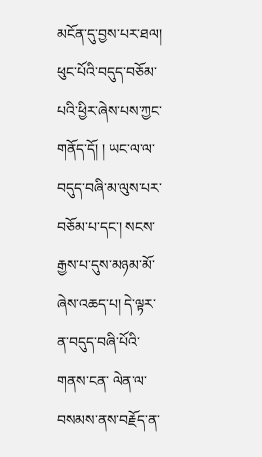མངོན་དུ་བྱས་པར་ཐལ། ཕུང་པོའི་བདུད་བཅོམ་པའི་ཕྱིར་ཞེས་པས་ཀྱང་གནོད་དོ། ། ཡང་ལ་ལ་བདུད་བཞི་མ་ལུས་པར་བཅོམ་པ་དང་། སངས་རྒྱས་པ་དུས་མཉམ་མོ་ཞེས་འཆད་པ། དེ་ལྟར་ན་བདུད་བཞི་པོའི་གནས་ངན་ ལེན་ལ་བསམས་ནས་བརྗོད་ན་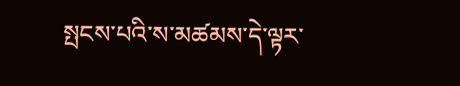སྤངས་པའི་ས་མཚམས་དེ་ལྟར་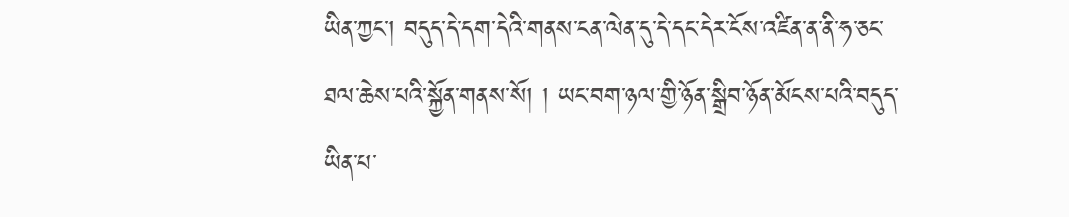ཡིན་ཀྱང་། བདུད་དེ་དག་དེའི་གནས་ངན་ལེན་དུ་དེ་དང་དེར་ངོས་འཛིན་ན་ནི་ཧ་ཅང་ཐལ་ཆེས་པའི་སྐྱོན་གནས་སོ། ། ཡང་བག་ཉལ་གྱི་ཉོན་སྒྲིབ་ཉོན་མོངས་པའི་བདུད་ཡིན་པ་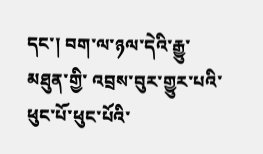དང་། བག་ལ་ཉལ་དེའི་རྒྱུ་མཐུན་གྱི་ འབྲས་བུར་གྱུར་པའི་ཕུང་པོ་ཕུང་པོའི་